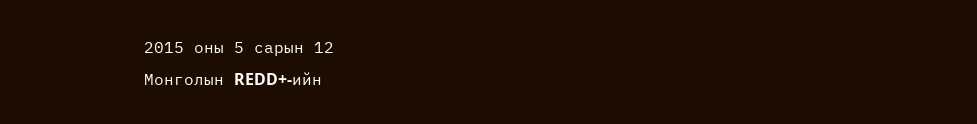2015 оны 5 сарын 12
Монголын REDD+-ийн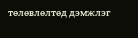төлөвлөлтөд дэмжлэг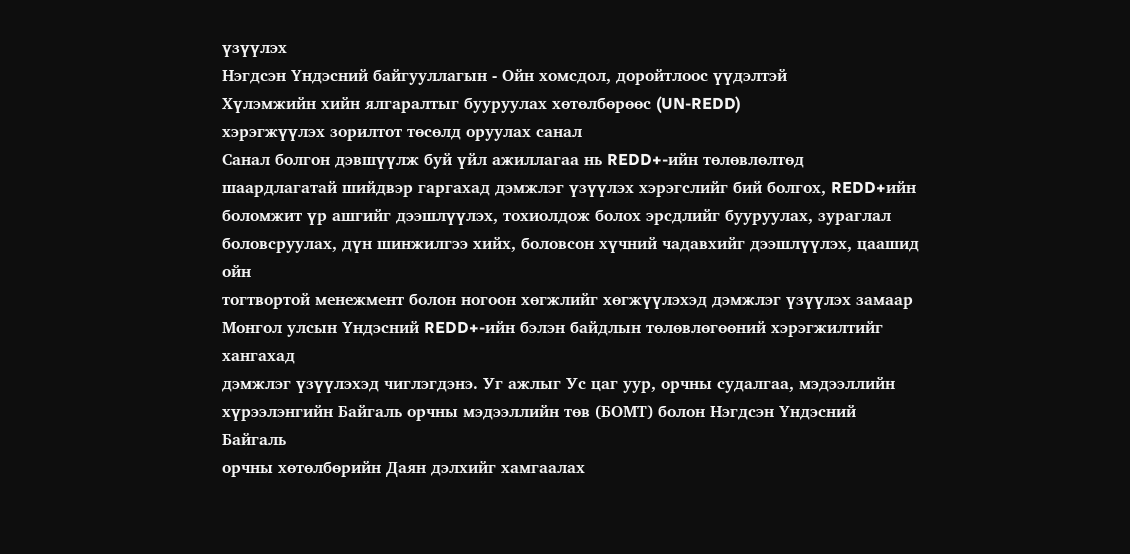үзүүлэх
Нэгдсэн Үндэсний байгууллагын - Ойн хомсдол, доройтлоос үүдэлтэй
Хүлэмжийн хийн ялгаралтыг бууруулах хөтөлбөрөөс (UN-REDD)
хэрэгжүүлэх зорилтот төсөлд оруулах санал
Санал болгон дэвшүүлж буй үйл ажиллагаа нь REDD+-ийн төлөвлөлтөд
шаардлагатай шийдвэр гаргахад дэмжлэг үзүүлэх хэрэгслийг бий болгох, REDD+ийн
боломжит үр ашгийг дээшлүүлэх, тохиолдож болох эрсдлийг бууруулах, зураглал
боловсруулах, дүн шинжилгээ хийх, боловсон хүчний чадавхийг дээшлүүлэх, цаашид ойн
тогтвортой менежмент болон ногоон хөгжлийг хөгжүүлэхэд дэмжлэг үзүүлэх замаар
Монгол улсын Үндэсний REDD+-ийн бэлэн байдлын төлөвлөгөөний хэрэгжилтийг хангахад
дэмжлэг үзүүлэхэд чиглэгдэнэ. Уг ажлыг Ус цаг уур, орчны судалгаа, мэдээллийн
хүрээлэнгийн Байгаль орчны мэдээллийн төв (БОМТ) болон Нэгдсэн Үндэсний Байгаль
орчны хөтөлбөрийн Даян дэлхийг хамгаалах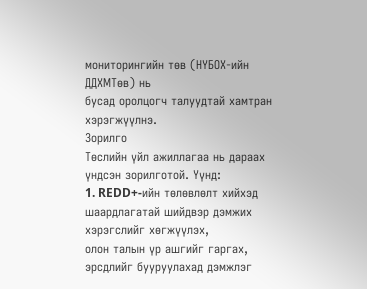мониторингийн төв (НҮБОХ-ийн ДДХМТөв) нь
бусад оролцогч талуудтай хамтран хэрэгжүүлнэ.
Зорилго
Төслийн үйл ажиллагаа нь дараах үндсэн зорилготой. Үүнд:
1. REDD+-ийн төлөвлөлт хийхэд шаардлагатай шийдвэр дэмжих хэрэгслийг хөгжүүлэх,
олон талын үр ашгийг гаргах, эрсдлийг бууруулахад дэмжлэг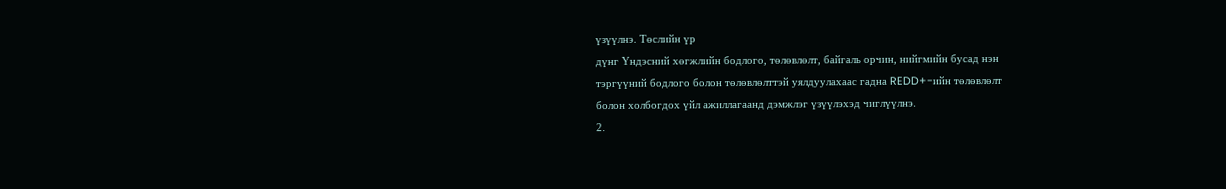үзүүлнэ. Төслийн үр
дүнг Үндэсний хөгжлийн бодлого, төлөвлөлт, байгаль орчин, нийгмийн бусад нэн
тэргүүний бодлого болон төлөвлөлттэй уялдуулахаас гадна REDD+-ийн төлөвлөлт
болон холбогдох үйл ажиллагаанд дэмжлэг үзүүлэхэд чиглүүлнэ.
2.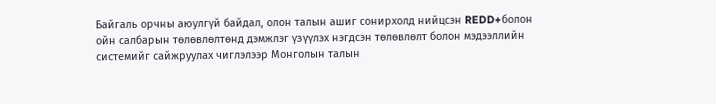Байгаль орчны аюулгүй байдал, олон талын ашиг сонирхолд нийцсэн REDD+болон
ойн салбарын төлөвлөлтөнд дэмжлэг үзүүлэх нэгдсэн төлөвлөлт болон мэдээллийн
системийг сайжруулах чиглэлээр Монголын талын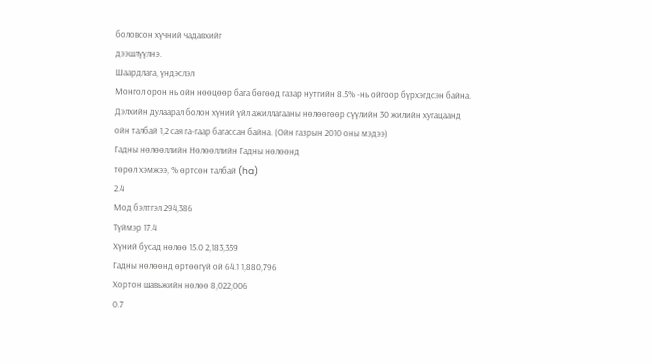боловсон хүчний чадавхийг
дээшлүүлнэ.
Шаардлага, үндэслэл
Монгол орон нь ойн нөөцөөр бага бөгөөд газар нутгийн 8.5% -нь ойгоор бүрхэгдсэн байна.
Дэлхийн дулаарал болон хүний үйл ажиллагааны нөлөөгөөр сүүлийн 30 жилийн хугацаанд
ойн талбай 1,2 сая га-гаар багассан байна. (Ойн газрын 2010 оны мэдээ)
Гадны нөлөөллийн Нөлөөллийн Гадны нөлөөнд
төрөл хэмжээ, % өртсөн талбай (ha)
2.4
Мод бэлтгэл 294,386
Түймэр 17.4
Хүний бусад нөлөө 15.0 2,183,359
Гадны нөлөөнд өртөөгүй ой 64.1 1,880,796
Хортон шавьжийн нөлөө 8,022,006
0.7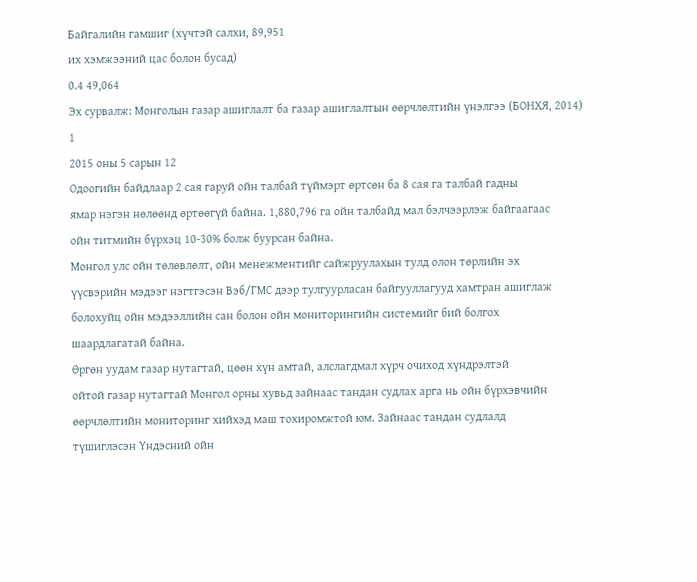Байгалийн гамшиг (хүчтэй салхи, 89,951
их хэмжээний цас болон бусад)
0.4 49,064
Эх сурвалж: Монголын газар ашиглалт ба газар ашиглалтын өөрчлөлтийн үнэлгээ (БОНХЯ, 2014)
1
2015 оны 5 сарын 12
Одоогийн байдлаар 2 сая гаруй ойн талбай түймэрт өртсөн ба 8 сая га талбай гадны
ямар нэгэн нөлөөнд өртөөгүй байна. 1,880,796 га ойн талбайд мал бэлчээрлэж байгаагаас
ойн титмийн бүрхэц 10-30% болж буурсан байна.
Монгол улс ойн төлөвлөлт, ойн менежментийг сайжруулахын тулд олон төрлийн эх
үүсвэрийн мэдээг нэгтгэсэн Вэб/ГМС дээр тулгуурласан байгууллагууд хамтран ашиглаж
болохуйц ойн мэдээллийн сан болон ойн мониторингийн системийг бий болгох
шаардлагатай байна.
Өргөн уудам газар нутагтай, цөөн хүн амтай, алслагдмал хүрч очиход хүндрэлтэй
ойтой газар нутагтай Монгол орны хувьд зайнаас тандан судлах арга нь ойн бүрхэвчийн
өөрчлөлтийн мониторинг хийхэд маш тохиромжтой юм. Зайнаас тандан судлалд
түшиглэсэн Үндэсний ойн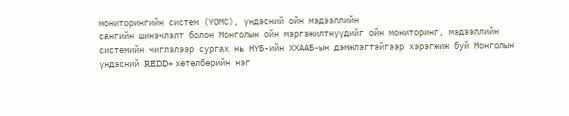мониторингийн систем (ҮОМС), үндэсний ойн мэдээллийн
сангийн шинэчлэлт болон Монголын ойн мэргэжилтнүүдийг ойн мониторинг, мэдээллийн
системийн чиглэлээр сургах нь НҮБ-ийн ХХААБ-ын дэмжлэгтэйгээр хэрэгжиж буй Монголын
үндэсний REDD+ хөтөлбөрийн нэг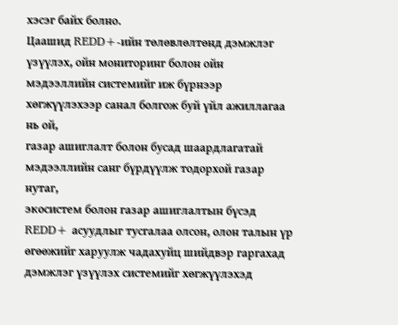хэсэг байх болно.
Цаашид REDD+-ийн төлөвлөлтөнд дэмжлэг үзүүлэх, ойн мониторинг болон ойн
мэдээллийн системийг иж бүрнээр хөгжүүлэхээр санал болгож буй үйл ажиллагаа нь ой,
газар ашиглалт болон бусад шаардлагатай мэдээллийн санг бүрдүүлж тодорхой газар нутаг,
экосистем болон газар ашиглалтын бүсэд REDD+ асуудлыг тусгалаа олсон, олон талын үр
өгөөжийг харуулж чадахуйц шийдвэр гаргахад дэмжлэг үзүүлэх системийг хөгжүүлэхэд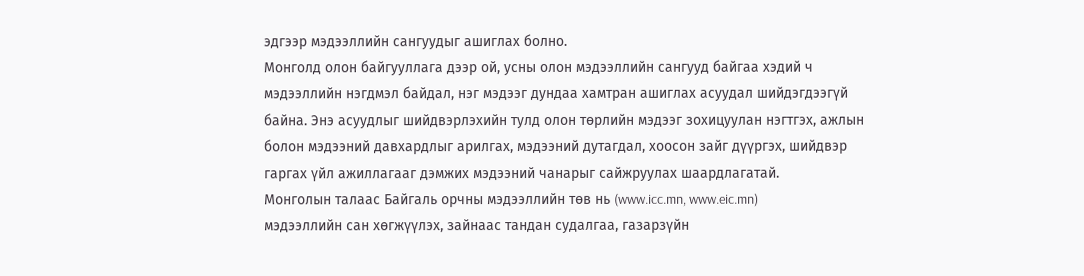эдгээр мэдээллийн сангуудыг ашиглах болно.
Монголд олон байгууллага дээр ой, усны олон мэдээллийн сангууд байгаа хэдий ч
мэдээллийн нэгдмэл байдал, нэг мэдээг дундаа хамтран ашиглах асуудал шийдэгдээгүй
байна. Энэ асуудлыг шийдвэрлэхийн тулд олон төрлийн мэдээг зохицуулан нэгтгэх, ажлын
болон мэдээний давхардлыг арилгах, мэдээний дутагдал, хоосон зайг дүүргэх, шийдвэр
гаргах үйл ажиллагааг дэмжих мэдээний чанарыг сайжруулах шаардлагатай.
Монголын талаас Байгаль орчны мэдээллийн төв нь (www.icc.mn, www.eic.mn)
мэдээллийн сан хөгжүүлэх, зайнаас тандан судалгаа, газарзүйн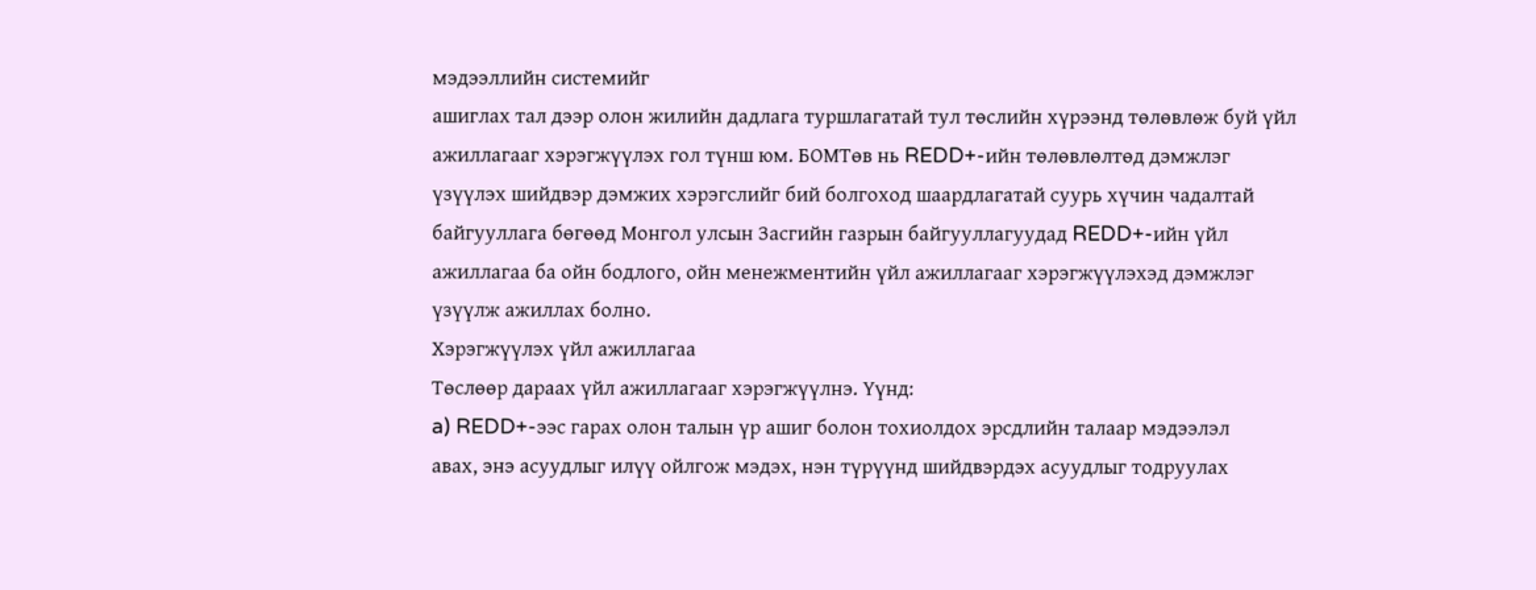мэдээллийн системийг
ашиглах тал дээр олон жилийн дадлага туршлагатай тул төслийн хүрээнд төлөвлөж буй үйл
ажиллагааг хэрэгжүүлэх гол түнш юм. БОМТөв нь REDD+-ийн төлөвлөлтөд дэмжлэг
үзүүлэх шийдвэр дэмжих хэрэгслийг бий болгоход шаардлагатай суурь хүчин чадалтай
байгууллага бөгөөд Монгол улсын Засгийн газрын байгууллагуудад REDD+-ийн үйл
ажиллагаа ба ойн бодлого, ойн менежментийн үйл ажиллагааг хэрэгжүүлэхэд дэмжлэг
үзүүлж ажиллах болно.
Хэрэгжүүлэх үйл ажиллагаа
Төслөөр дараах үйл ажиллагааг хэрэгжүүлнэ. Үүнд:
a) REDD+-ээс гарах олон талын үр ашиг болон тохиолдох эрсдлийн талаар мэдээлэл
авах, энэ асуудлыг илүү ойлгож мэдэх, нэн түрүүнд шийдвэрдэх асуудлыг тодруулах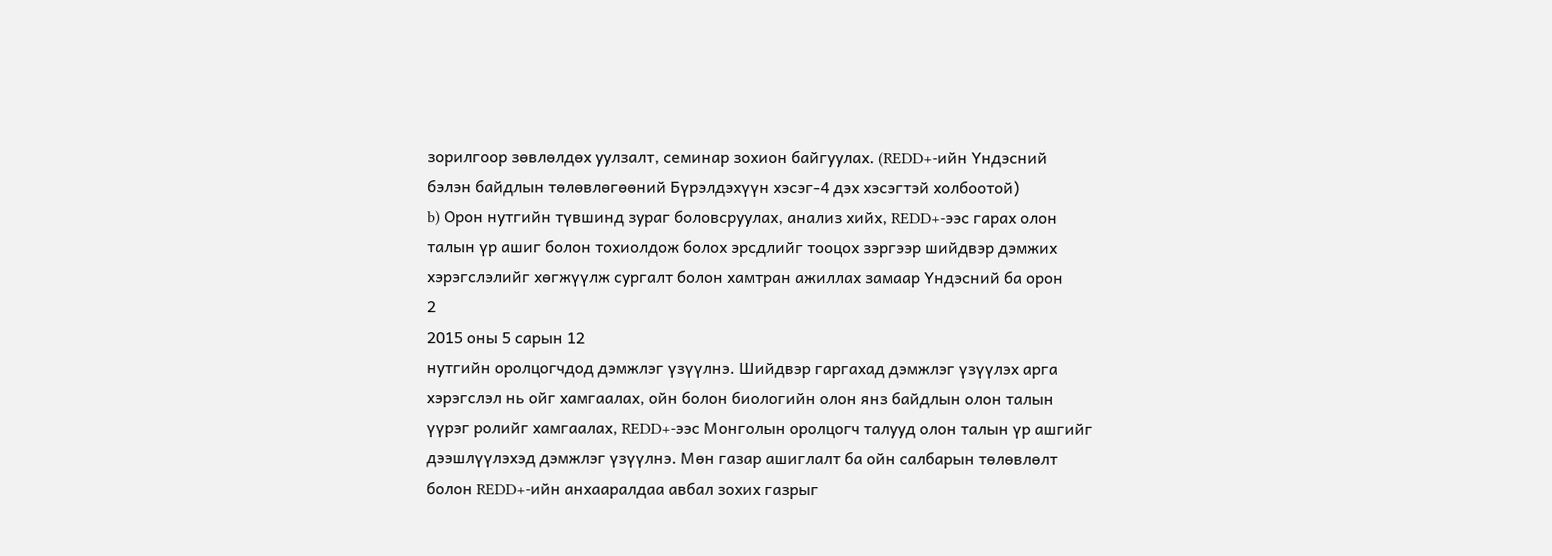зорилгоор зөвлөлдөх уулзалт, семинар зохион байгуулах. (REDD+-ийн Үндэсний
бэлэн байдлын төлөвлөгөөний Бүрэлдэхүүн хэсэг-4 дэх хэсэгтэй холбоотой)
b) Орон нутгийн түвшинд зураг боловсруулах, анализ хийх, REDD+-ээс гарах олон
талын үр ашиг болон тохиолдож болох эрсдлийг тооцох зэргээр шийдвэр дэмжих
хэрэгслэлийг хөгжүүлж сургалт болон хамтран ажиллах замаар Үндэсний ба орон
2
2015 оны 5 сарын 12
нутгийн оролцогчдод дэмжлэг үзүүлнэ. Шийдвэр гаргахад дэмжлэг үзүүлэх арга
хэрэгслэл нь ойг хамгаалах, ойн болон биологийн олон янз байдлын олон талын
үүрэг ролийг хамгаалах, REDD+-ээс Монголын оролцогч талууд олон талын үр ашгийг
дээшлүүлэхэд дэмжлэг үзүүлнэ. Мөн газар ашиглалт ба ойн салбарын төлөвлөлт
болон REDD+-ийн анхааралдаа авбал зохих газрыг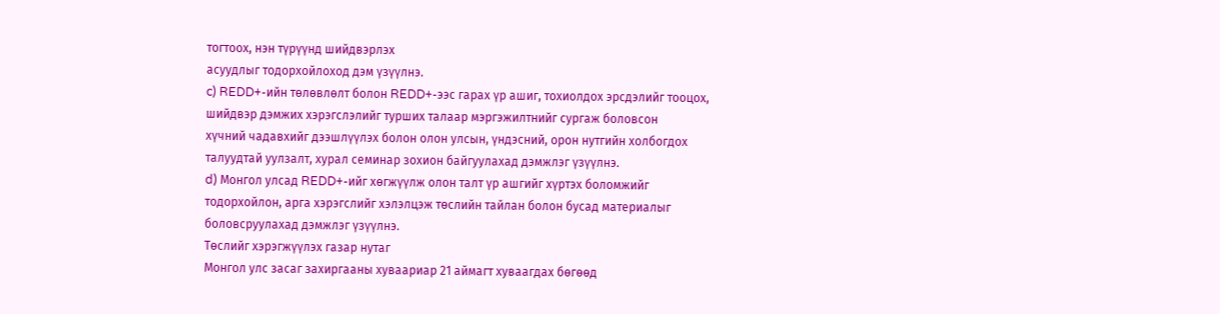тогтоох, нэн түрүүнд шийдвэрлэх
асуудлыг тодорхойлоход дэм үзүүлнэ.
c) REDD+-ийн төлөвлөлт болон REDD+-ээс гарах үр ашиг, тохиолдох эрсдэлийг тооцох,
шийдвэр дэмжих хэрэгслэлийг турших талаар мэргэжилтнийг сургаж боловсон
хүчний чадавхийг дээшлүүлэх болон олон улсын, үндэсний, орон нутгийн холбогдох
талуудтай уулзалт, хурал семинар зохион байгуулахад дэмжлэг үзүүлнэ.
d) Монгол улсад REDD+-ийг хөгжүүлж олон талт үр ашгийг хүртэх боломжийг
тодорхойлон, арга хэрэгслийг хэлэлцэж төслийн тайлан болон бусад материалыг
боловсруулахад дэмжлэг үзүүлнэ.
Төслийг хэрэгжүүлэх газар нутаг
Монгол улс засаг захиргааны хуваариар 21 аймагт хуваагдах бөгөөд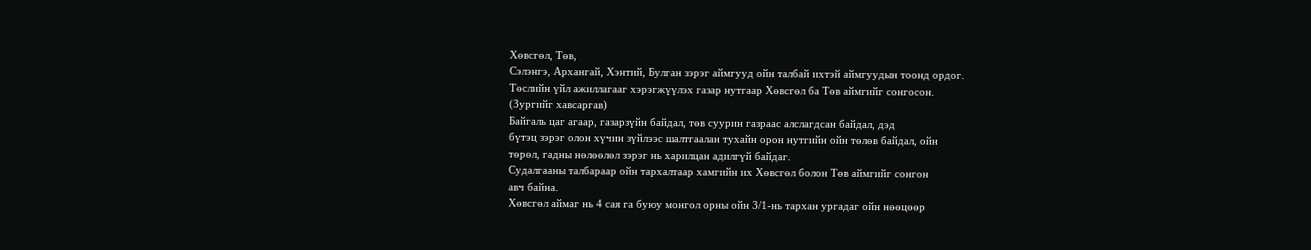Хөвсгөл, Төв,
Сэлэнгэ, Архангай, Хэнтий, Булган зэрэг аймгууд ойн талбай ихтэй аймгуудын тоонд ордог.
Төслийн үйл ажиллагааг хэрэгжүүлэх газар нутгаар Хөвсгөл ба Төв аймгийг сонгосон.
(Зургийг хавсаргав)
Байгаль цаг агаар, газарзүйн байдал, төв суурин газраас алслагдсан байдал, дэд
бүтэц зэрэг олон хүчин зүйлээс шалтгаалан тухайн орон нутгийн ойн төлөв байдал, ойн
төрөл, гадны нөлөөлөл зэрэг нь харилцан адилгүй байдаг.
Судалгааны талбараар ойн тархалтаар хамгийн их Хөвсгөл болон Төв аймгийг сонгон
авч байна.
Хөвсгөл аймаг нь 4 сая га буюу монгол орны ойн 3/1-нь тархан ургадаг ойн нөөцөөр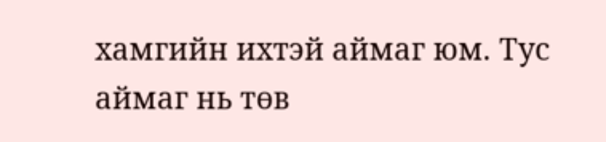хамгийн ихтэй аймаг юм. Тус аймаг нь төв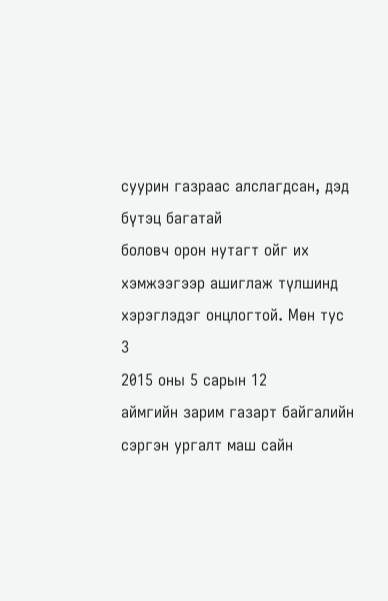суурин газраас алслагдсан, дэд бүтэц багатай
боловч орон нутагт ойг их хэмжээгээр ашиглаж түлшинд хэрэглэдэг онцлогтой. Мөн тус
3
2015 оны 5 сарын 12
аймгийн зарим газарт байгалийн сэргэн ургалт маш сайн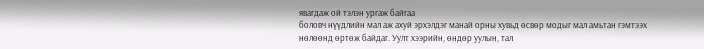явагдаж ой тэлэн ургаж байгаа
боловч нүүдлийн мал аж ахуй эрхэлдэг манай орны хувьд өсвөр модыг мал амьтан гэмтээх
нөлөөнд өртөж байдаг. Уулт хээрийн, өндөр уулын, тал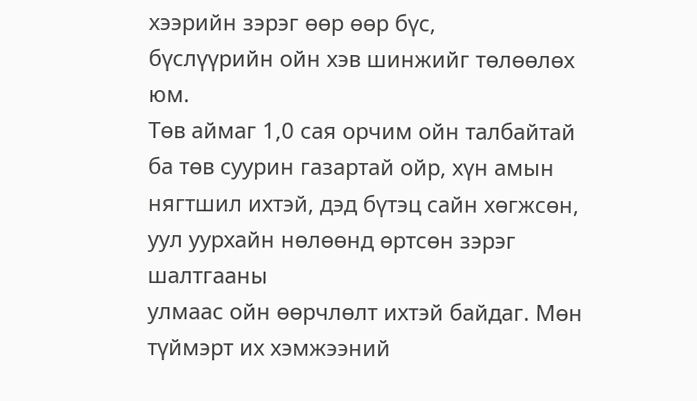хээрийн зэрэг өөр өөр бүс,
бүслүүрийн ойн хэв шинжийг төлөөлөх юм.
Төв аймаг 1,0 сая орчим ойн талбайтай ба төв суурин газартай ойр, хүн амын
нягтшил ихтэй, дэд бүтэц сайн хөгжсөн, уул уурхайн нөлөөнд өртсөн зэрэг шалтгааны
улмаас ойн өөрчлөлт ихтэй байдаг. Мөн түймэрт их хэмжээний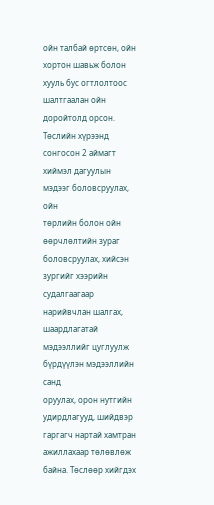ойн талбай өртсөн, ойн
хортон шавьж болон хууль бус огтлолтоос шалтгаалан ойн доройтолд орсон.
Төслийн хүрээнд сонгосон 2 аймагт хиймэл дагуулын мэдээг боловсруулах, ойн
төрлийн болон ойн өөрчлөлтийн зураг боловсруулах, хийсэн зургийг хээрийн судалгаагаар
нарийвчлан шалгах, шаардлагатай мэдээллийг цуглуулж бүрдүүлэн мэдээллийн санд
оруулах, орон нутгийн удирдлагууд, шийдвэр гаргагч нартай хамтран ажиллахаар төлөвлөж
байна. Төслөөр хийгдэх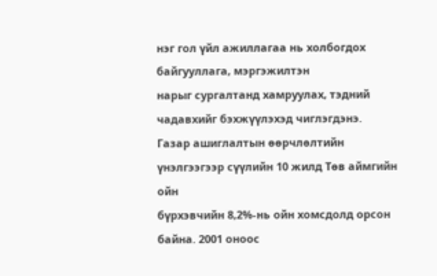нэг гол үйл ажиллагаа нь холбогдох байгууллага, мэргэжилтэн
нарыг сургалтанд хамруулах, тэдний чадавхийг бэхжүүлэхэд чиглэгдэнэ.
Газар ашиглалтын өөрчлөлтийн үнэлгээгээр сүүлийн 10 жилд Төв аймгийн ойн
бүрхэвчийн 8,2%-нь ойн хомсдолд орсон байна. 2001 оноос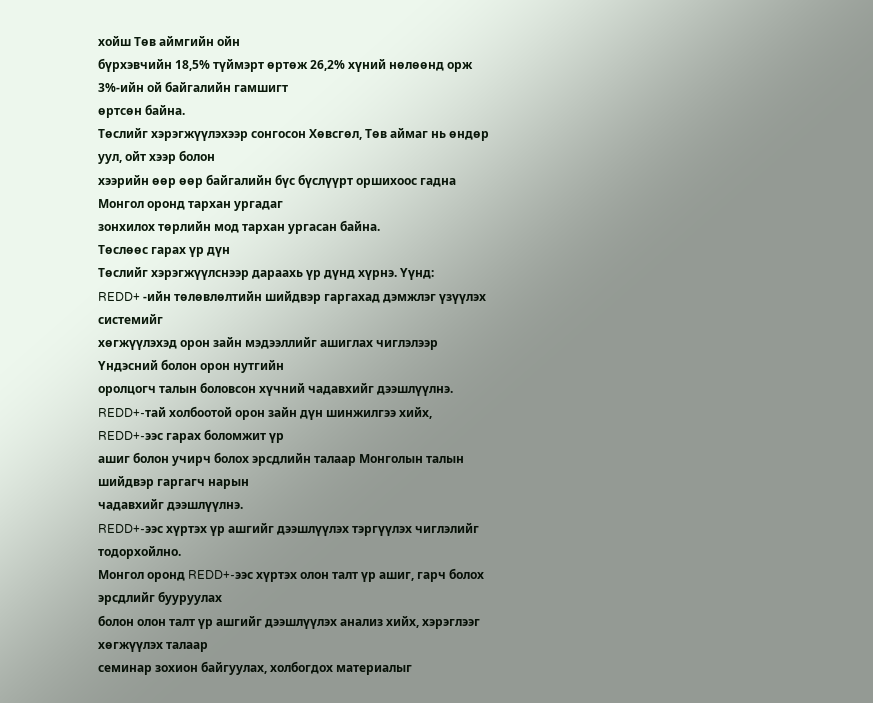хойш Төв аймгийн ойн
бүрхэвчийн 18,5% түймэрт өртөж 26,2% хүний нөлөөнд орж 3%-ийн ой байгалийн гамшигт
өртсөн байна.
Төслийг хэрэгжүүлэхээр сонгосон Хөвсгөл, Төв аймаг нь өндөр уул, ойт хээр болон
хээрийн өөр өөр байгалийн бүс бүслүүрт оршихоос гадна Монгол оронд тархан ургадаг
зонхилох төрлийн мод тархан ургасан байна.
Төслөөс гарах үр дүн
Төслийг хэрэгжүүлснээр дараахь үр дүнд хүрнэ. Үүнд:
REDD+ -ийн төлөвлөлтийн шийдвэр гаргахад дэмжлэг үзүүлэх системийг
хөгжүүлэхэд орон зайн мэдээллийг ашиглах чиглэлээр Үндэсний болон орон нутгийн
оролцогч талын боловсон хүчний чадавхийг дээшлүүлнэ.
REDD+-тай холбоотой орон зайн дүн шинжилгээ хийх, REDD+-ээс гарах боломжит үр
ашиг болон учирч болох эрсдлийн талаар Монголын талын шийдвэр гаргагч нарын
чадавхийг дээшлүүлнэ.
REDD+-ээс хүртэх үр ашгийг дээшлүүлэх тэргүүлэх чиглэлийг тодорхойлно.
Монгол оронд REDD+-ээс хүртэх олон талт үр ашиг, гарч болох эрсдлийг бууруулах
болон олон талт үр ашгийг дээшлүүлэх анализ хийх, хэрэглээг хөгжүүлэх талаар
семинар зохион байгуулах, холбогдох материалыг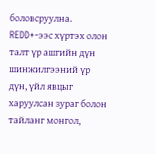боловсруулна.
REDD+-ээс хүртэх олон талт үр ашгийн дүн шинжилгээний үр дүн, үйл явцыг
харуулсан зураг болон тайланг монгол,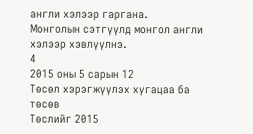англи хэлээр гаргана.
Монголын сэтгүүлд монгол англи хэлээр хэвлүүлнэ.
4
2015 оны 5 сарын 12
Төсөл хэрэгжүүлэх хугацаа ба төсөв
Төслийг 2015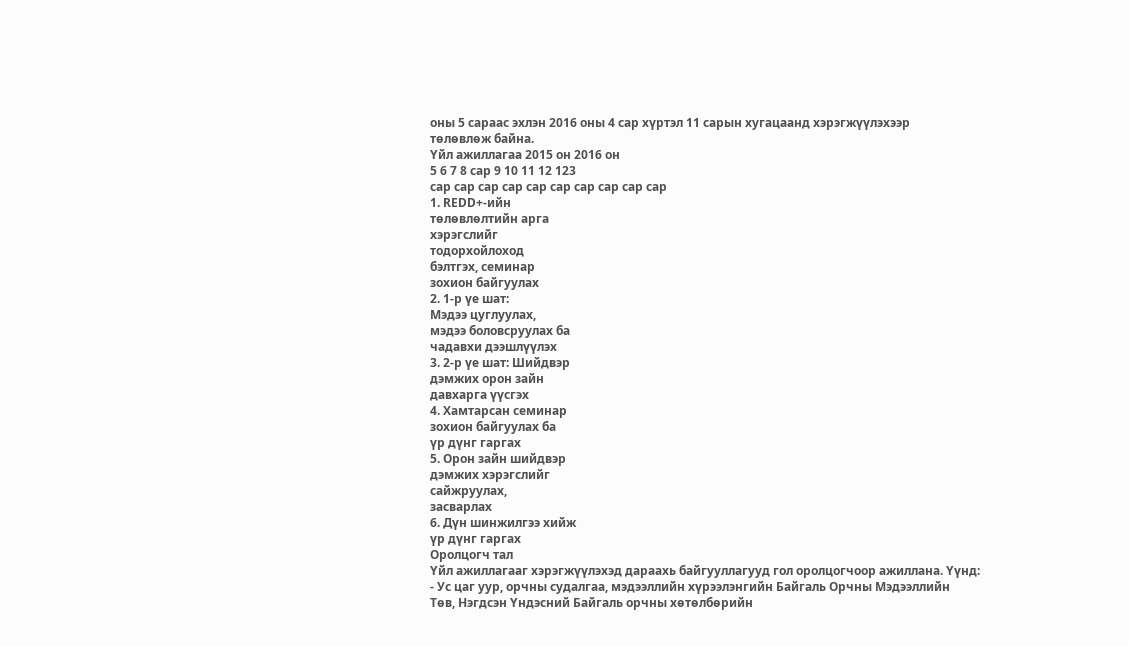оны 5 сараас эхлэн 2016 оны 4 сар хүртэл 11 сарын хугацаанд хэрэгжүүлэхээр
төлөвлөж байна.
Үйл ажиллагаа 2015 он 2016 он
5 6 7 8 сар 9 10 11 12 123
сар сар сар сар сар сар сар сар сар сар
1. REDD+-ийн
төлөвлөлтийн арга
хэрэгслийг
тодорхойлоход
бэлтгэх, семинар
зохион байгуулах
2. 1-р үе шат:
Мэдээ цуглуулах,
мэдээ боловсруулах ба
чадавхи дээшлүүлэх
3. 2-р үе шат: Шийдвэр
дэмжих орон зайн
давхарга үүсгэх
4. Хамтарсан семинар
зохион байгуулах ба
үр дүнг гаргах
5. Орон зайн шийдвэр
дэмжих хэрэгслийг
сайжруулах,
засварлах
6. Дүн шинжилгээ хийж
үр дүнг гаргах
Оролцогч тал
Үйл ажиллагааг хэрэгжүүлэхэд дараахь байгууллагууд гол оролцогчоор ажиллана. Үүнд:
- Ус цаг уур, орчны судалгаа, мэдээллийн хүрээлэнгийн Байгаль Орчны Мэдээллийн
Төв, Нэгдсэн Үндэсний Байгаль орчны хөтөлбөрийн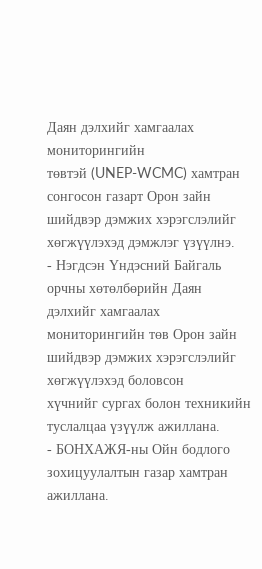Даян дэлхийг хамгаалах мониторингийн
төвтэй (UNEP-WCMC) хамтран сонгосон газарт Орон зайн шийдвэр дэмжих хэрэгслэлийг
хөгжүүлэхэд дэмжлэг үзүүлнэ.
- Нэгдсэн Үндэсний Байгаль орчны хөтөлбөрийн Даян дэлхийг хамгаалах
мониторингийн төв Орон зайн шийдвэр дэмжих хэрэгслэлийг хөгжүүлэхэд боловсон
хүчнийг сургах болон техникийн туслалцаа үзүүлж ажиллана.
- БОНХАЖЯ-ны Ойн бодлого зохицуулалтын газар хамтран ажиллана.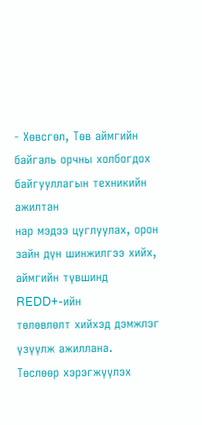- Хөвсгөл, Төв аймгийн байгаль орчны холбогдох байгууллагын техникийн ажилтан
нар мэдээ цуглуулах, орон зайн дүн шинжилгээ хийх, аймгийн түвшинд REDD+-ийн
төлөвлөлт хийхэд дэмжлэг үзүүлж ажиллана.
Төслөөр хэрэгжүүлэх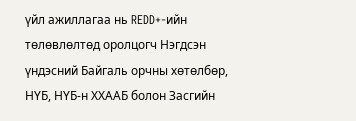үйл ажиллагаа нь REDD+-ийн төлөвлөлтөд оролцогч Нэгдсэн
үндэсний Байгаль орчны хөтөлбөр, НҮБ, НҮБ-н ХХААБ болон Засгийн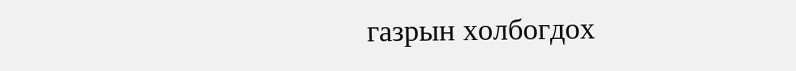газрын холбогдох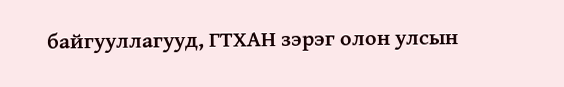байгууллагууд, ГТХАН зэрэг олон улсын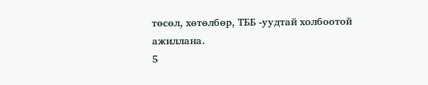төсөл, хөтөлбөр, ТББ -уудтай холбоотой ажиллана.
5